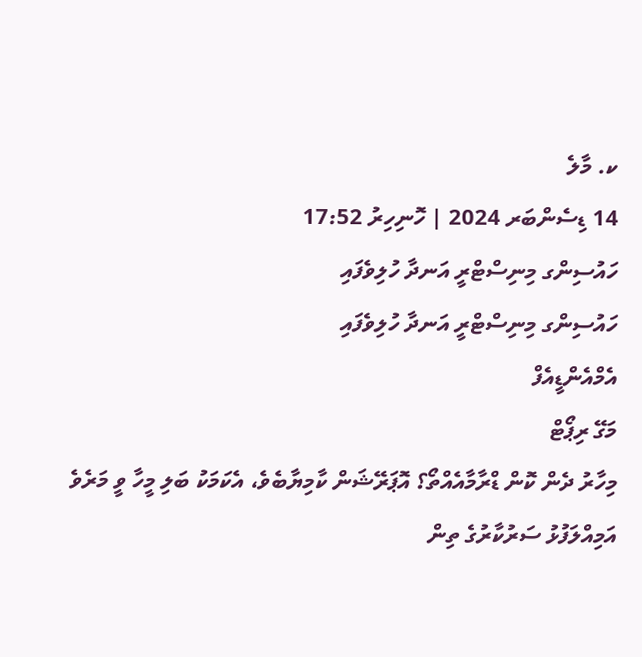ކ. މާލެ
14 ޑިސެންބަރ 2024 | ހޮނިހިރު 17:52
ހައުސިންގ މިނިސްޓްރީ އަނދާ ހުލިވެފައި
ހައުސިންގ މިނިސްޓްރީ އަނދާ ހުލިވެފައި
އެމްއެންޑީއެފް
މަގޭ ރިޕޯޓް
މިހާރު ދެން ކޮން ޑްރާމާއެއްތޯ؟ އޮޕަރޭޝަން ކާމިޔާބެވެ، އެކަމަކު ބަލި މީހާ ވީ މަރެވެ
އަމިއްލަފުޅު ސަރުކާރުގެ ތިން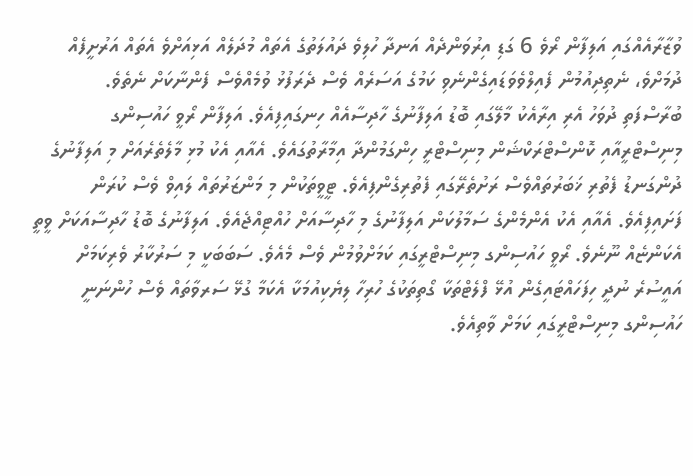ވުޒާރާއެއްގައި އަލިފާން ރޯވެ 6 ގަޑި އިރުވަންދެއް އަނދާ ހުލިވެ ދައުލަތުގެ އެތައް މުދަލެއް އަޅިއަށްވެ އެތައް އަރުށީފެއް ދުމަށްވެ، ނެތިދިއުމުން ފެއިލްވެވަޑައިގެންނެވި ކަމުގެ އަސަރެއް ވެސް ދެރަފުޅު ވުމެއްވެސް ފެންނާކަށް ނެތެވެ.
ބުރާސްފަތި ދުވަހު އެރި އިރާއެކު މާލޭގައި ބޮޑު އަލިފާނުގެ ހާދިސާއެއް ހިނގައިފިއެވެ. އަލިފާން ރޯވީ ހައުސިންގ މިނިސްޓްރީއާއި ކޮންސްޓްރަކްޝަން މިނިސްޓްރީ ހިންގަމުންދާ އިމާރާތުގައެވެ. އެއާއި އެކު މުޅި މާލެތެރެއަށް މި އަލިފާނުގެ ދުންގަނޑު ފެތުރި ޚަބަރުތައްވެސް ރަށުތެރޭގައި ފެތުރިގެންފިއެވެ. ޓީވީތަކުން މި މަންޒަރުތައް ލައިވް ވެސް ކުރަން ފަށައިފިއެވެ. އެއާއި އެކު އެންމެންގެ ސަމާލުކަން އަލިފާނުގެ މި ހާދިސާއަށް ހުއްޓިއްޖެއެވެ. އަލިފާނުގެ ބޮޑު ހާދިސާއަކަށް ވީތީ އެކަންޏެއް ނޫނެވެ. ރޯވީ ހައުސިންގ މިނިސްޓްރީގައި ކަމަށްވުމުން ވެސް މެއެވެ. ސަބަބަކީ މި ސަރުކާރު ވެރިކަމަށް އައީސުރެ ނުދީ ހިފަހައްޓައިގެން އުޅޭ ފްލެޓްތަކާ ގޯތިތަކުގެ ހުރިހާ ލިޔެކިއުމަކާ އެކަމާ ގުޅޭ ސަރވާތައް ވެސް ހުންނަނީ ހައުސިންގ މިނިސްޓްރީގައި ކަމަށް ވާތިއެވެ.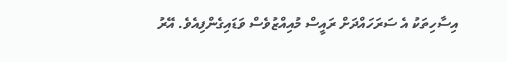އިސާހިތަކު އެ ސަރަހައްދަށް ރައީސް މުއިއްޒުވެސް ވަޑައިގެންފިއެވެ. އޭރު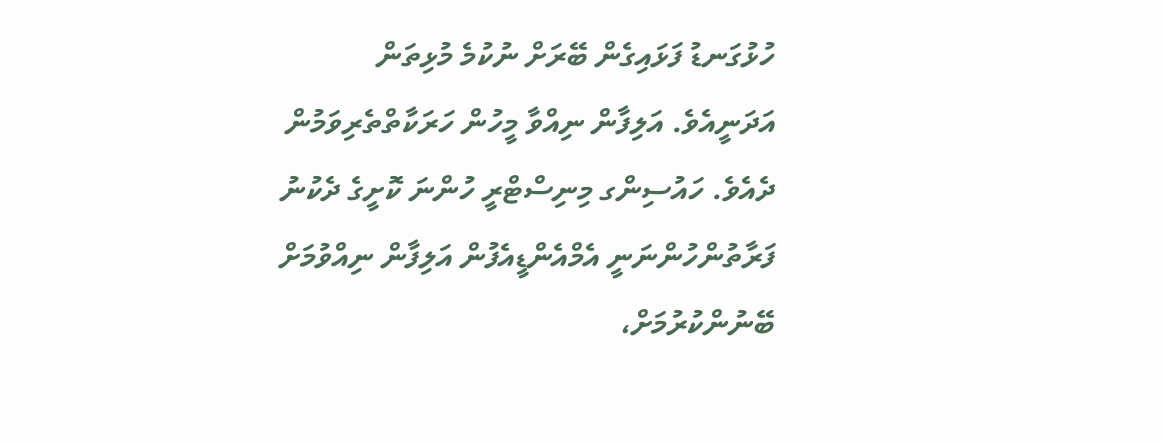ހުޅުގަނޑު ފަޅައިގެން ބޭރަށް ނުކުމެ މުޅިތަން އަދަނީއެވެ. އަލިފާން ނިއްވާ މީހުން ހަރަކާތްތެރިވަމުން ދެއެވެ. ހައުސިންގ މިނިސްޓްރީ ހުންނަ ކޮށީގެ ދެކުނު ފަރާތުންހުންނަނީ އެމްއެންޑީއެފުން އަލިފާން ނިއްވުމަށް ބޭނުންކުރުމަށް،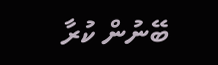ބޭނުން ކުރާ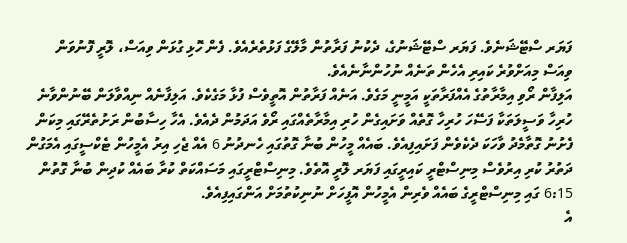ފަޔަރ ސްޓޭޝަނެވެ. ފަޔަރ ސްޓޭޝަނުގެ، ދެކުނު ފަރާތުން މާލޭގެ ފަޅުތެރެއެވެ. ފެން ހޮޅި ގުޅަން ވިއަސް، ލޮރީ ފޮނުވަން ވިއަސް މިއަށްވުރެ ކައިރި އެހެން ތަނެއް ނުހުންނާނެއެވެ.
އަލިފާން ރޯވި އިމާރާތުގެ އެއްފަރާތަކީ އަމީނީ މަގެވެ. އަނެއް ފަރާތުން އޮތީވެސް ފުޅާ މަގެކެވެ. އަލިފާނެއް ނިއްވާލަން ބޭނުންވާނެ ހުރިހާ ވަސީލަތަކާ ފަސޭހަ ހުރިހާ ގޮތެއް ވަށައިގެން ހުރި އިމާރާތެއްގައި ރޯވެ އަދަމުން ދެއެވެ. އެހާ ހިސާބުން ރަށުތެރޭގައި މިކަން ފެށުނު ގޮތާމެދު ވާހަކަ ދެކެވެން ފަށައިފިއެވެ. ބައެއް މީހުން ބުނާ ގޮތުގައި ހެނދުނު 6 އެއް ޖެހި އިރު އެމީހުން ޓެކްސީގައި އެމަގުން ދަތުރު ކުރި އިރުވެސް މިނިސްޓްރީ ކައިރީގައި ފަޔަރ ލޮރީ އޮތެވެ. މިނިސްޓްރީގައި މަސައްކަތް ކުރާ ބައެއް ކުދިން ބުނާ ގޮތުން 6:15 ގައި މިނިސްޓްރީގެ ބައެއް ވެރިން އެމީހުން އޮފީހަށް ނުނިކުތުމަށް އަންގައިފިއެވެ.
އެ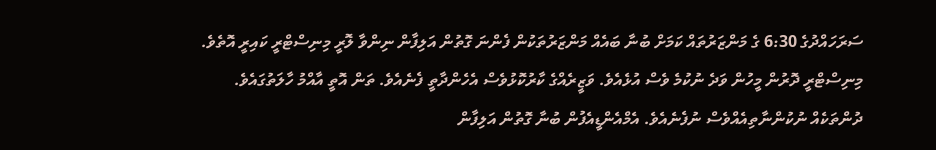ސަރަހައްދުގެ 6:30 ގެ މަންޒަރުތައް ކަމަށް ބުނާ ބައެއް މަންޒަރުތަކުން ފެންނަ ގޮތުން އަލިފާން ނިންވާ ލޮރީ މިނިސްޓްރީ ކައިރީ އޮތެވެ. މިނިސްޓްރީ ދޮރުން މީހުން ވަދެ ނުކުމެ ވެސް އުޅެއެވެ. ވަޒީރެއްގެ ކާރުކޮޅުވެސް އެހެންދާތީ ފެނެއެވެ. ތަން އޮތީ އާއްމު ހާލަތުގައެވެ. ދުންތަކެއް ނުކުންނާތިއެއްވެސް ނުފެނެއެވެ. އެމްއެންޑީއެފުން ބުނާ ގޮތުން އަލިފާން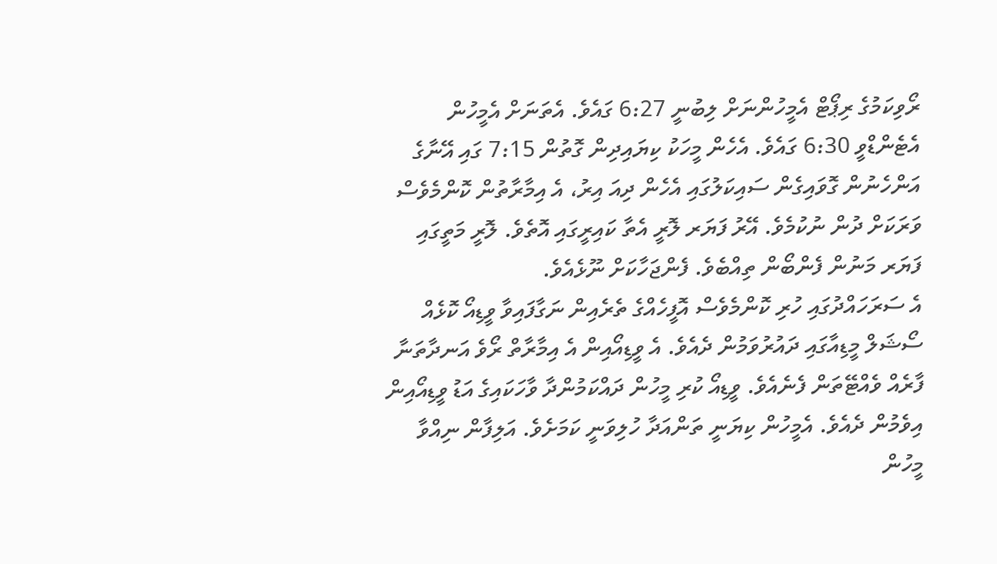ރޯވިކަމުގެ ރިޕޯޓް އެމީހުންނަށް ލިބުނީ 6:27 ގައެވެ. އެތަނަށް އެމީހުން އެޓެންޑްވީ 6:30 ގައެވެ. އެހެން މީހަކު ކިޔައިދިން ގޮތުން 7:15 ގައި އޭނާގެ އަންހެނުން ގޮވައިގެން ސައިކަލުގައި އެހެން ދިއަ އިރު، އެ އިމާރާތުން ކޮންމެވެސް ވަރަކަށް ދުން ނުކުމެވެ. އޭރު ފަޔަރ ލޮރީ އެތާ ކައިރީގައި އޮތެވެ. ލޮރީ މަތީގައި ފަޔަރ މަނުން ފެންބޯން ތިއްބެވެ. ފެންޖަހާކަށް ނޫޅެއެވެ.
އެ ސަރަހައްދުގައި ހުރި ކޮންމެވެސް އޮފީހެއްގެ ތެރެއިން ނަގާފައިވާ ވީޑިއޯ ކޮޅެއް ސޯޝަލް މީޑިއާގައި ދައުރުވަމުން ދެއެވެ. އެ ވީޑިއޯއިން އެ އިމާރާތް ރޯވެ އަނދާތަނާ ފާރެއް ވެއްޓޭތަން ފެނެއެވެ. ވީޑިއޯ ކުރި މީހުން ދައްކަމުންދާ ވާހަކައިގެ އަޑު ވީޑިއޯއިން އިވެމުން ދެއެވެ. އެމީހުން ކިޔަނީ ތަންއަދާ ހުލިވަނީ ކަމަށެވެ. އަލިފާން ނިއްވާ މީހުން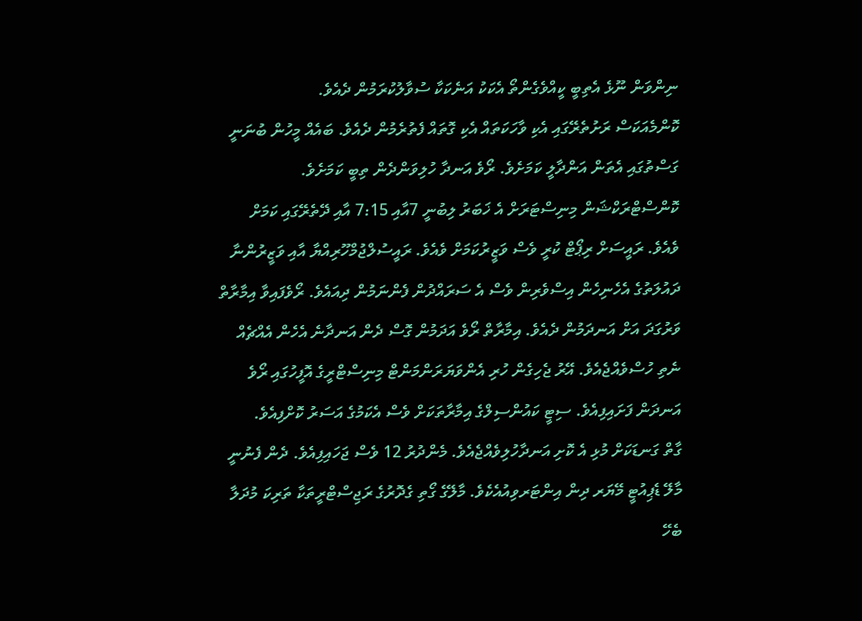ނިންވަން ނޫޅެ އެތިބީ ކީއްވެގެންތޯ އެކަކު އަނެކަކާ ސުވާލުކުރަމުން ދެއެވެ.
ކޮންމެއަކަސް ރަށުތެރޭގައި އެކި ވާހަކަތައް އެކި ގޮތައް ފެތުރެމުން ދެއެވެ. ބައެއް މީހުން ބުނަނީ ގަސްތުގައި އެތަން އަންދާލީ ކަމަށެވެ. ރޯވެ އަނދާ ހުލިވަންދެން ތިބީ ކަމަށެވެ. ކޮންސްޓްރަކްޝަން މިނިސްޓަރަށް އެ ޚަބަރު ލިބުނީ 7އާއި 7:15 އާއި ދޭތެރޭގައި ކަމަށް ވެއެވެ. ރައީސަށް ރިޕޯޓް ކުރީ ވެސް ވަޒީރުކަމަށް ވެއެވެ. ރައީސުލްޖުމްހޫރިއްޔާ އާއި ވަޒީރުންނާ ދައުލަތުގެ އެހެނިހެން އިސްވެރިން ވެސް އެ ސަރައްދުން ފެންނަމުން ދިއައެވެ. ރޯވެފައިވާ އިމާރާތް ވަރުގަދަ އަށް އަނދަމުން ދެއެވެ. އިމާރާތް ރޯވެ އަދަމުން ގޮސް ދެން އަނދާނެ އެހެން އެއްޗެއް ނެތި ހުސްވެއްޖެއެވެ. އޭރު ޖެހިގެން ހުރި އެންވަޔަރަންމަންޓް މިނިސްޓްރީގެ އޮފީހުގައި ރޯވެ އަނދަން ފަށައިފިއެވެ. ސިޓީ ކައުންސިލްގެ އިމާރާތަކަށް ވެސް އެކަމުގެ އަސަރު ކޮށްފިއެވެ.
ގާތް ގަނޑަކަށް މުޅި އެ ކޮށި އަނދާހުލިވެއްޖެއެވެ. މެންދުރު 12 ވެސް ޖަހައިފިއެވެ. ދެން ފެނުނީ މާލޭ ޑެޕިއުޓީ މޭޔަރ ދިން އިންޓަރވިއުއެކެވެ. މާލޭގެ ގޯތި ގެދޮރުގެ ރަޖިސްޓްރީތަކާ ތަރިކަ މުދަލާ ބެހޭ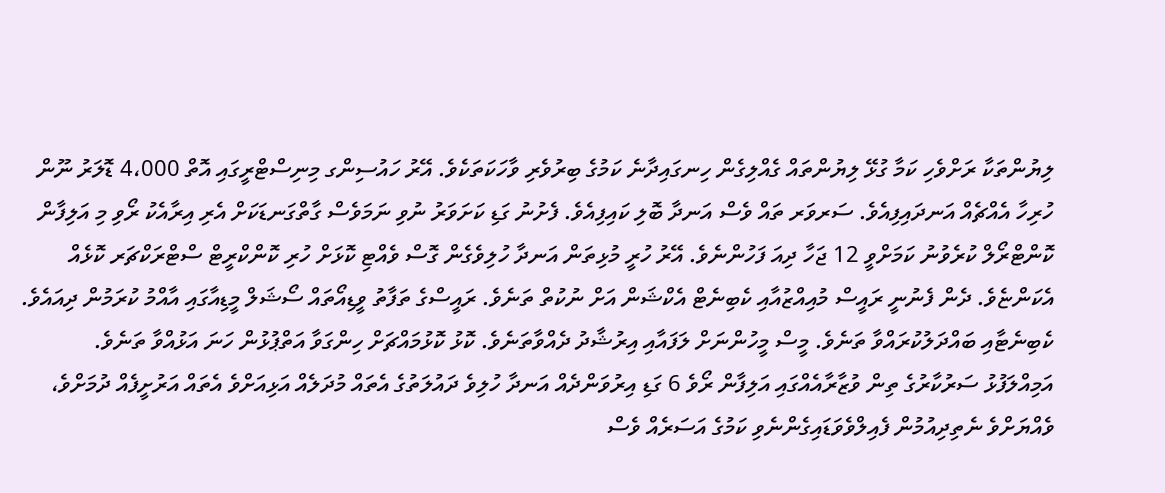ލިޔުންތަކާ ރަށްވެހި ކަމާ ގުޅޭ ލިޔުންތައް ގެއްލިގެން ހިނގައިދާނެ ކަމުގެ ބިރުވެރި ވާހަކަތަކެވެ. އޭރު ހައުސިންގ މިނިސްޓްރީގައި އޮތް 4،000 ޑޮލަރު ނޫން ހުރިހާ އެއްޗެއް އަނދައިފިއެވެ. ސަރވަރ ތައް ވެސް އަނދާ ބޮލި ކައިފިއެވެ. ފެށުނު ގަޑި ކަށަވަރު ނުވި ނަމަވެސް ގާތްގަނޑަކަށް އެރި އިރާއެކު ރޯވި މި އަލިފާން ކޮންޓްރޯލް ކުރެވުނު ކަމަށްވީ 12 ޖަހާ ދިއަ ފަހުންނެވެ. އޭރު ހުރީ މުޅިތަން އަނދާ ހުލިވެގެން ގޮސް ވެއްޓި ކޮޅަށް ހުރި ކޮންކްރީޓް ސްޓްރަކްޗަރ ކޮޅެއް އެކަންޏެވެ. ދެން ފެނުނީ ރައީސް މުއިއްޒުއާއި ކެބިނެޓް އެކްޝަން އަށް ނުކުތް ތަނެވެ. ރައީސްގެ ތަފާތު ވީޑިއޯތައް ސޯޝަލް މީޑިއާގައި އާއްމު ކުރަމުން ދިއައެވެ. ކެބިނެޓާއި ބައްދަލުކުރައްވާ ތަނެވެ. މީސް މީހުންނަށް ލަފައާއި އިރުޝާދު ދެއްވާތަނެވެ. ކޮޅު ކޮޅުމައްޗަށް ހިންގަވާ އަތްޕުޅުން ހަނަ އަޅުއްވާ ތަނެވެ.
އަމިއްލަފުޅު ސަރުކާރުގެ ތިން ވުޒާރާއެއްގައި އަލިފާން ރޯވެ 6 ގަޑި އިރުވަންދެއް އަނދާ ހުލިވެ ދައުލަތުގެ އެތައް މުދަލެއް އަޅިއަށްވެ އެތައް އަރުށީފެއް ދުމަށްވެ، ވެއްޔަށްވެ ނެތިދިއުމުން ފެއިލްވެވަޑައިގެންނެވި ކަމުގެ އަސަރެއް ވެސް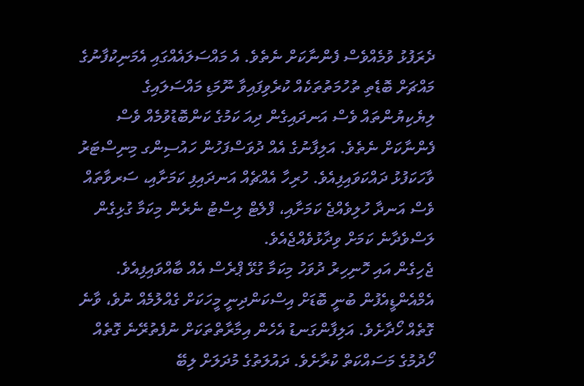ދެރަފުޅު ވުމެއްވެސް ފެންނާކަށް ނެތެވެ. އެ މައްސަލައެއްގައި އެމަނިކުފާނުގެ މައްޗަށް ބޮޑެތި ތުހުމަތުތަކެއް ކުރެވިފައިވާ ނޫމަޑި މައްސަލައިގެ ލިޔެކިޔުންތައް ވެސް އަނދައިގެން ދިއަ ކަމުގެ ކަންބޮޑުވުމެއް ވެސް ފެންނާކަށް ނެތެވެ. އަލިފާނުގެ އެއް ދުވަސްފަހުން ހައުސިންގ މިނިސްޓަރު ވާހަކަފުޅު ދައްކަވައިފިއެވެ. ހުރިހާ އެއްޗެއް އަނދައިފި ކަމަށާއި، ސަރވާތައް ވެސް އަނދާ ހުލިވެއްޖެ ކަމަށާއި، ފްލެޓް ލިސްޓު ނެރެން މިކަމާ ގުޅިގެން ލަސްވެދާނެ ކަމަށް ވިދާޅުވެއްޖެއެވެ.
ޖެހިގެން އައި ހޮނިހިރު ދުވަހު މިކަމާ ގުޅޭ ޕްރެސް އެއް ބާއްވައިފިއެވެ. އެމްއެންޑީއެފުން ބުނީ ބޮޑަށް އިސްކަންދިނީ މީހަކަށް ގެއްލުމެއް ނުވެ، ވާނެ ގޮތެއް ހޯދާށެވެ. އަލިފާންގަނޑު އެހެން އިމާރާތްތަކަށް ނުފެތުރޭނެ ގޮތެއް ހޯދުމުގެ މަސައްކަތް ކުރާށެވެ. ދައުލަތުގެ މުދަލަށް ލިބޭ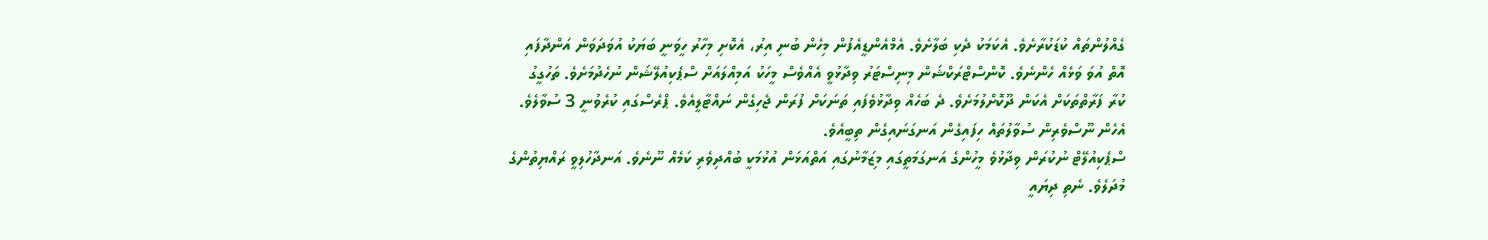ގެއްލުންތައް ކުޑަކުރާށެވެ. އެކަމަކު ދެކި ބަލާށެވެ. އެމްއެންޑީއެފުން މިހެން ބުނި އިރު، އެކޮށި މިހާރު ހީވަނީ ބަޔަކު އުވަދަވަން އަންދާފައި އޮތް އުވަ ވަޅެއް ހެންނެވެ. ކޮންސްޓްރަކްޝަން މިނިސްޓަރު ވިދާޅުވީ އެއްވެސް މީހަކު އަމިއްލައަށް ސްޕެކިއުލޭޝަން ނުހެދުމަށެވެ. ތަހުގީގު ކުރާ ފަރާތްތަކަށް އެކަން ދޫކޮށްލުމަށެވެ. ދެ ބަހެއް ވިދާޅުވެފައި ތަނަކަށް ފުރަން ޖެހިގެން ނައްޓާލީއެވެ. ޕްރެސްގައި ކުރެވުނީ 3 ސުވާލެވެ. އެހެން ނޫސްވެރިން ސުވާލުތައް ހިފައިގެން އަނގަނައިގެން ތިބީއެވެ.
ސްޕެކިއުލޭޓް ނުކުރަން ވިދާޅުވެ މީހުންގެ އަނގަމަތީގައި މިޒަމާނުގައި އަތްއަޅަން އުޅުމަކީ ބުއްދިވެރި ކަމެއް ނޫނެވެ. އަނދާހުލިވީ ރައްޔިތުންގެ މުދަލެވެ. ނެތި ދިޔައީ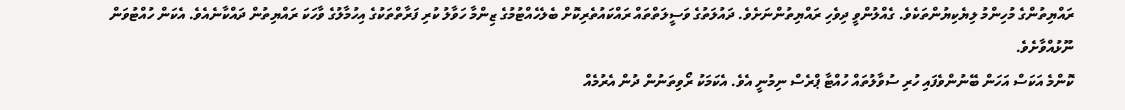ރައްޔިތުންގެ މުހިންމު ލިޔެކިޔުންތަކެވެ. ގެއްލުންވީ ދިވެހި ރައްޔިތުންނަށެވެ. ދައުލަތުގެ ވަސީލަތްތައް ރައްކައުތެރިކޮށް ބެލެހެއްޓުމުގެ ޒިންމާ ހަވާލު ކުރި ފަރާތްތަކުގެ އިހުމާލުގެ ވާހަކަ ރައްޔިތުން ދައްކާނެއެވެ. އެކަން ހުއްޓުވަން ނޫޅުއްވާށެވެ.
ކޮންމެ އަކަސް އަހަން ބޭނުންވެފައި ހުރި ސުވާލުތައް ހުއްޓާ ޕްރެސް ނިމުނީ އެވެ. އެކަމަކު ރޯވިތަނުން ދުން އެރުމެއް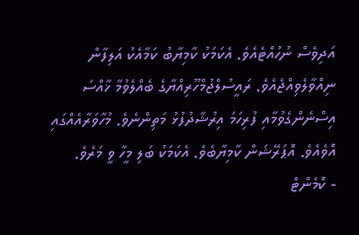އަދިވެސް ނުހުއްޓެއެވެ. އެކަމަކު ކާމިޔާބު ކަމާއެކު އަލިފާން ނިއްވާލެވިއްޖެއެވެ. ރައީސުލްޖުމްހޫރިއްޔާގެ ބެއްލެވުމާ ޚާއްސަ އިސްނެންގެވުމާއި ފުރިހަމަ އިރުޝާދުފުޅު މަތިންނެވެ. މުހާވަރާއެއްގައި އޮވެއެވެ. އޮޕަރޭޝަން ކާމިޔާބެވެ. އެކަމަކު ބަލި މީހާ ވީ މަރެވެ.
- ކޮމެންޓް